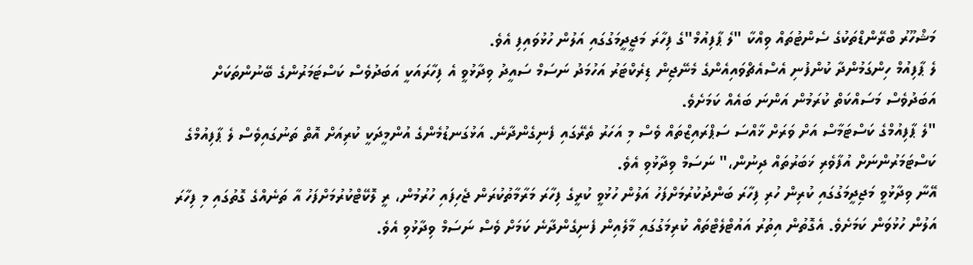މަޝްހޫރު ބްރޭންޑްތަކުގެ ސެންޓުތައް ވިއްކާ "ލެ ޕާފިއުމް"ގެ ފިހާރަ މަޖީދީމަގުގައި އަލުން ހުޅުވައިފި އެވެ.
ލެ ޕާފިއުމް ހިންގަމުންދާ ކުންފުނި އެސްއެޗްވައިއެންގެ މެނޭޖިން ޑިރެކްޓަރު އަހުމަދު ނަސަމް ސައީދު ވިދާޅުވީ އެ ފިހާރައަކީ އަބަދުވެސް ކަސްޓަމަރުންގެ ބޭނުންތަކަށް އަބަދުވެސް މަސައްކަތް ކުރަމުން އަންނަ ބައެއް ކަމަށެވެ.
"ލެ ޕާފިއުމްގެ ކަސްޓަމާސް އަށް ވަރަށް ޚާއްސަ ސަޕްރައިޒްތައް ވެސް މި އަހަރު ތެރޭގައި ފެނިގެންދާނެ. އަޅުގަނޑުމެންގެ އުންމީދަކީ ކުރިއަށް އޮތް ތަނުގައިވެސް ލެ ޕާފިއުމްގެ ކަސްޓަމަރުންނަށް އުފާވެރި ޚަބަރުތައް ދިނުން،" ނަސަމް ވިދާޅުވި އެވެ.
އޭނާ ވިދާޅުވީ މަޖިދީމަގުގައި ކުރިން ހުރި ފިހާރަ ބަންދުކުރުމަށްފަހު އަލުން ހުޅުވީ ކުރީގެ ފިހާރަ މަރާމާތުކުރަން ޖެހިފައި ހުރުމުން، ރީ ލޮކޭޓްކުރުމަށްފަހު އާ ތަނެއްގެ ގޮތުގައި މި ފިހާރަ އަލުން ހުޅުވަން ކަމަށެވެ. އެގޮތުން އިތުރު އައުޓްލެޓްތައް ކުރިމަގުގައި މާލެއިން ފެނިގެންދާނެ ކަމަށް ވެސް ނަސަމް ވިދާޅުވި އެވެ.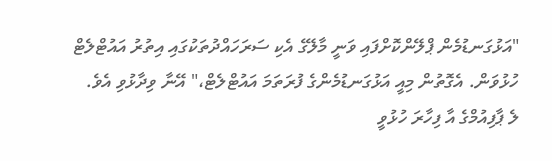"އަޅުގަނޑުމެން ޕްލޭންކޮށްފައި ވަނީ މާލޭގެ އެކި ސަރަހައްދުތަކުގައި އިތުރު އައުޓްލެޓް ހުޅުވަން. އެގޮތުން މިއީ އަޅުގަނޑުމެންގެ ފުރަތަމަ އައުޓްލެޓް،" އޭނާ ވިދާޅުވި އެވެ.
ލެ ޕާފިއުމްގެ އާ ފިހާރަ ހުޅުވީ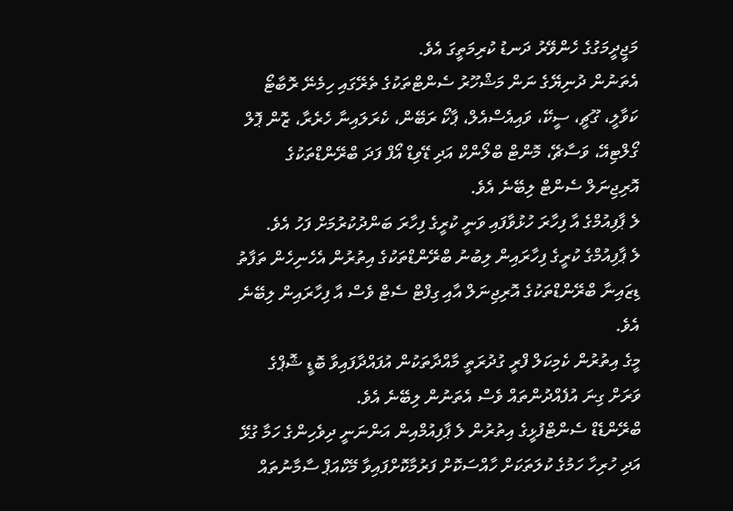މަޖީދީމަގުގެ ހެންވޭރު ދަނޑު ކުރިމަތީގަ އެވެ.
އެތަނުން ދުނިޔޭގެ ނަން މަޝްހޫރު ސެންޓްތަކުގެ ތެރޭގައި ހިމެނޭ ރޮބާޓޯ ކަވާލީ، ގޫޗީ، ސީކޭ، ވައިއެސްއެލް، ޕާކޯ ރަބޭން، ކެރަލައިނާ ހެރެރާ، ޒޮން ޕޮލް ގޯލްޓިއޭ، ވަސާޗޭ، މޮންޓް ބްލޯންކް އަދި ޑޭވިޑް އޯފް ފަދަ ބްރޭންޑްތަކުގެ އޮރިޖިނަލް ސެންޓް ލިބޭނެ އެވެ.
ލެ ޕާފިއުމްގެ އާ ފިހާރަ ހުޅުވާފައި ވަނީ ކުރީގެ ފިހާރަ ބަންދުކުރުމަށް ފަހު އެވެ.
ލެ ޕާފިއުމްގެ ކުރީގެ ފިހާރައިން ލިބުނު ބްރޭންޑްތަކުގެ އިތުރުން އެހެނިހެން ތަފާތު ޑިޒައިނާ ބްރޭންޑްތަކުގެ އޮރިޖިނަލް އާއި ގިފްޓް ސެޓް ވެސް އާ ފިހާރައިން ލިބޭނެ އެވެ.
މީގެ އިތުރުން ކެމިކަލް ފްރީ ގުދުރަތީ މާއްދާތަކުން އުފައްދާފައިވާ ބޮޑީ ޝޮޕްގެ ވަރަށް ގިނަ އުފެއްދުންތައް ވެސް އެތަނުން ލިބޭނެ އެވެ.
ބްރޭންޑެޑް ސެންޓްފުޅީގެ އިތުރުން ލެ ޕާފިއުމްއިން އަންނަނީ ދިވެހިންގެ ހަމާ ގުޅޭ އަދި ހުރިހާ ހަމުގެ ކުލަތަކަށް ހާއްސަކޮށް ފަރުމާކޮށްފައިވާ މޭކްއަޕް ސާމާނުތައް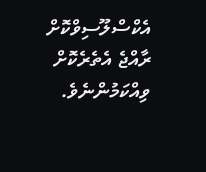އެކްސްލޫސިވްކޮށް ރާއްޖެ އެތެރެކޮށް ވިއްކަމުންނެވެ.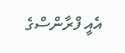އެއީ ފްރާންސްގެ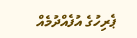ޕެރިހުގެ އުފެއްދުމެއް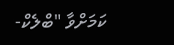ކަމަށްވާ "ބްލެކް-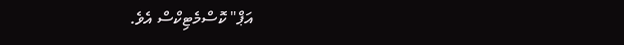އަޕް" ކޮސްމެޓިކްސް އެވެ.